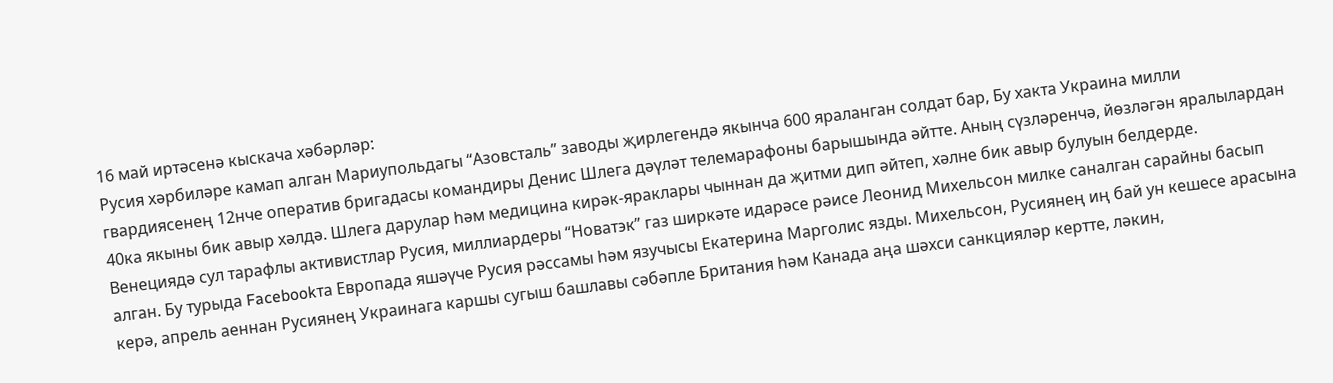16 май иртәсенә кыскача хәбәрләр:
Русия хәрбиләре камап алган Мариупольдагы “Азовсталь” заводы җирлегендә якынча 600 яраланган солдат бар, Бу хакта Украина милли гвардиясенең 12нче оператив бригадасы командиры Денис Шлега дәүләт телемарафоны барышында әйтте. Аның сүзләренчә, йөзләгән яралылардан 40ка якыны бик авыр хәлдә. Шлега дарулар һәм медицина кирәк-яраклары чыннан да җитми дип әйтеп, хәлне бик авыр булуын белдерде.
Венециядә сул тарафлы активистлар Русия, миллиардеры “Новатэк” газ ширкәте идарәсе рәисе Леонид Михельсон милке саналган сарайны басып алган. Бу турыда Facebookта Европада яшәүче Русия рәссамы һәм язучысы Екатерина Марголис язды. Михельсон, Русиянең иң бай ун кешесе арасына керә, апрель аеннан Русиянең Украинага каршы сугыш башлавы сәбәпле Британия һәм Канада аңа шәхси санкцияләр кертте, ләкин,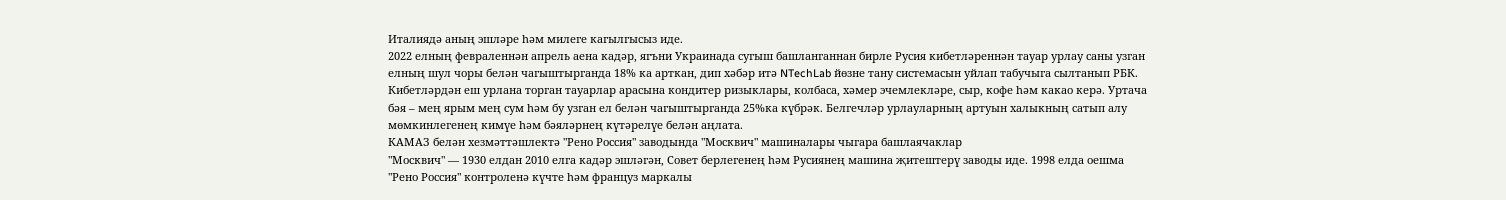Италиядә аның эшләре һәм милеге кагылгысыз иде.
2022 елның февраленнән апрель аена кадәр, ягъни Украинада сугыш башланганнан бирле Русия кибетләреннән тауар урлау саны узган елның шул чоры белән чагыштырганда 18% ка арткан, дип хәбәр итә NTechLab йөзне тану системасын уйлап табучыга сылтанып РБК. Кибетләрдән еш урлана торган тауарлар арасына кондитер ризыклары, колбаса, хәмер эчемлекләре, сыр, кофе һәм какао керә. Уртача бәя – мең ярым мең сум һәм бу узган ел белән чагыштырганда 25%ка күбрәк. Белгечләр урлауларның артуын халыкның сатып алу мөмкинлегенең кимүе һәм бәяләрнең күтәрелүе белән аңлата.
КАМАЗ белән хезмәттәшлектә "Рено Россия" заводында "Москвич" машиналары чыгара башлаячаклар
"Москвич" — 1930 елдан 2010 елга кадәр эшләгән, Совет берлегенең һәм Русиянең машина җитештерү заводы иде. 1998 елда оешма "Рено Россия" контроленә күчте һәм француз маркалы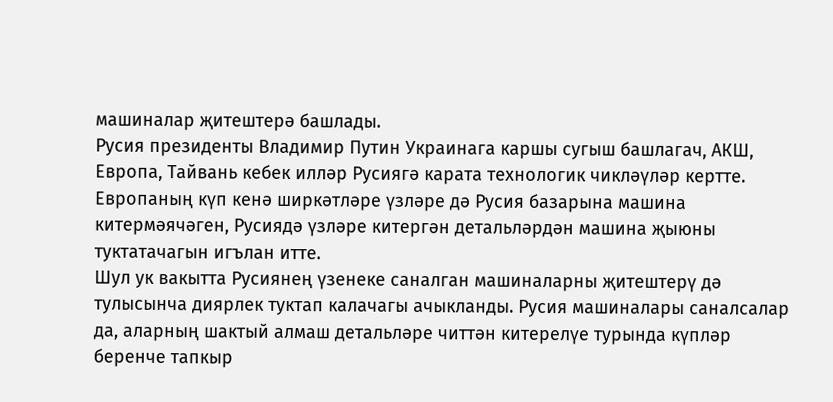машиналар җитештерә башлады.
Русия президенты Владимир Путин Украинага каршы сугыш башлагач, АКШ, Европа, Тайвань кебек илләр Русиягә карата технологик чикләүләр кертте. Европаның күп кенә ширкәтләре үзләре дә Русия базарына машина китермәячәген, Русиядә үзләре китергән детальләрдән машина җыюны туктатачагын игълан итте.
Шул ук вакытта Русиянең үзенеке саналган машиналарны җитештерү дә тулысынча диярлек туктап калачагы ачыкланды. Русия машиналары саналсалар да, аларның шактый алмаш детальләре читтән китерелүе турында күпләр беренче тапкыр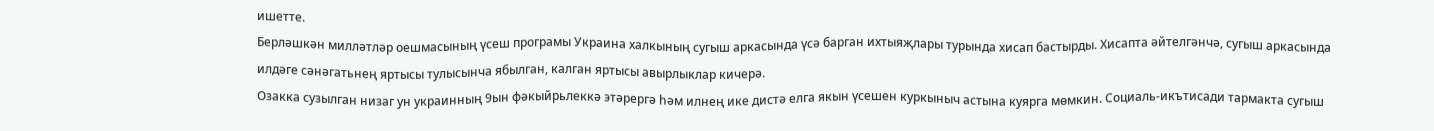ишетте.
Берләшкән милләтләр оешмасының үсеш програмы Украина халкының сугыш аркасында үсә барган ихтыяҗлары турында хисап бастырды. Хисапта әйтелгәнчә, сугыш аркасында илдәге сәнәгатьнең яртысы тулысынча ябылган, калган яртысы авырлыклар кичерә.
Озакка сузылган низаг ун украинның 9ын фәкыйрьлеккә этәрергә һәм илнең ике дистә елга якын үсешен куркыныч астына куярга мөмкин. Социаль-икътисади тармакта сугыш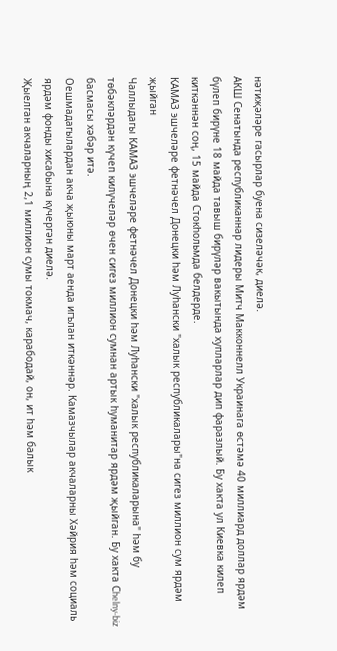нәтиҗәләре гасырлар буена сизеләчәк, диелә.
АКШ Сенатында республиканнар лидеры Митч Макконнелл Украинага өстәмә 40 миллиард доллар ярдәм бүлеп бирүне 18 майда тавыш бирүләр вакытында хупларлар дип фаразлый. Бу хакта ул Киевка килеп киткәннән соң, 15 майда Стокһольмда белдерде.
КАМАЗ эшчеләре фетнәчел Донецки һәм Луһански "халык республикалары"на сигез миллион сум ярдәм җыйган
Чаллыдагы КАМАЗ эшчеләре фетнәчел Донецки һәм Луһански "халык республикаларына" һәм бу төбәкләрдән күчеп килүчеләр өчен сигез миллион сумнан артык һуманитар ярдәм җыйган. Бу хакта Сhelny-biz басмасы хәбәр итә.
Оешмадагылардан акча җыюны март аенда игълан иткәннәр. Камазчылар акчаларны Хәйрия һәм социаль ярдәм фонды хисабына күчергән диелә.
Җыелган акчаларның 2,1 миллион сумы токмач, карабодай, он, ит һәм балык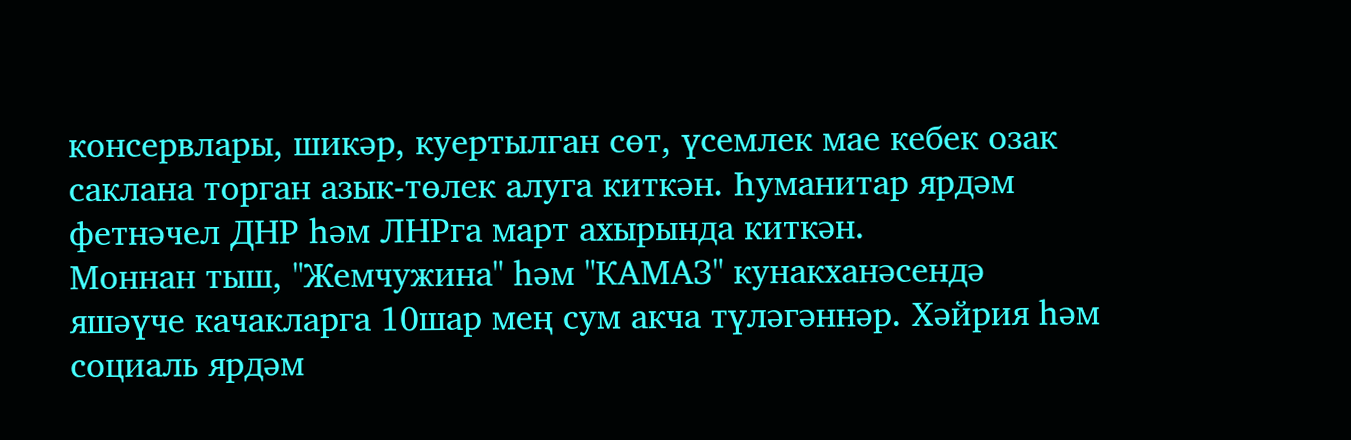консервлары, шикәр, куертылган сөт, үсемлек мае кебек озак саклана торган азык-төлек алуга киткән. Һуманитар ярдәм фетнәчел ДНР һәм ЛНРга март ахырында киткән.
Моннан тыш, "Жемчужина" һәм "КАМАЗ" кунакханәсендә яшәүче качакларга 10шар мең сум акча түләгәннәр. Хәйрия һәм социаль ярдәм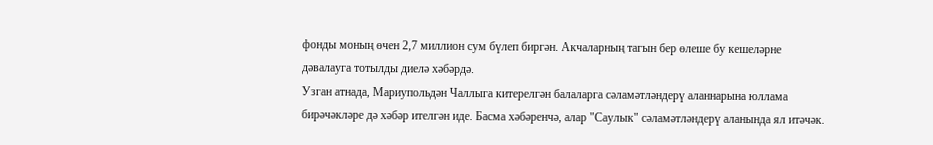фонды моның өчен 2,7 миллион сум бүлеп биргән. Акчаларның тагын бер өлеше бу кешеләрне дәвалауга тотылды диелә хәбәрдә.
Узган атнада, Мариупольдән Чаллыга китерелгән балаларга сәламәтләндерү аланнарына юллама бирәчәкләре дә хәбәр ителгән иде. Басма хәбәренчә, алар "Саулык" сәламәтләндерү аланында ял итәчәк.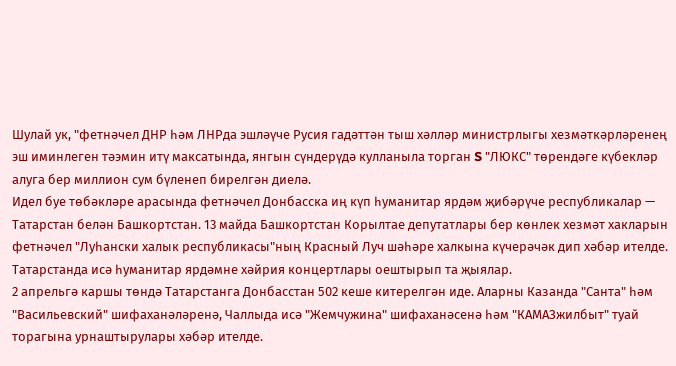Шулай ук, "фетнәчел ДНР һәм ЛНРда эшләүче Русия гадәттән тыш хәлләр министрлыгы хезмәткәрләренең эш иминлеген тәэмин итү максатында, янгын сүндерүдә кулланыла торган S "ЛЮКС" төрендәге күбекләр алуга бер миллион сум бүленеп бирелгән диелә.
Идел буе төбәкләре арасында фетнәчел Донбасска иң күп һуманитар ярдәм җибәрүче республикалар — Татарстан белән Башкортстан. 13 майда Башкортстан Корылтае депутатлары бер көнлек хезмәт хакларын фетнәчел "Луһански халык республикасы"ның Красный Луч шәһәре халкына күчерәчәк дип хәбәр ителде.
Татарстанда исә һуманитар ярдәмне хәйрия концертлары оештырып та җыялар.
2 апрельгә каршы төндә Татарстанга Донбасстан 502 кеше китерелгән иде. Аларны Казанда "Санта" һәм "Васильевский" шифаханәләренә, Чаллыда исә "Жемчужина" шифаханәсенә һәм "КАМАЗжилбыт" туай торагына урнаштырулары хәбәр ителде.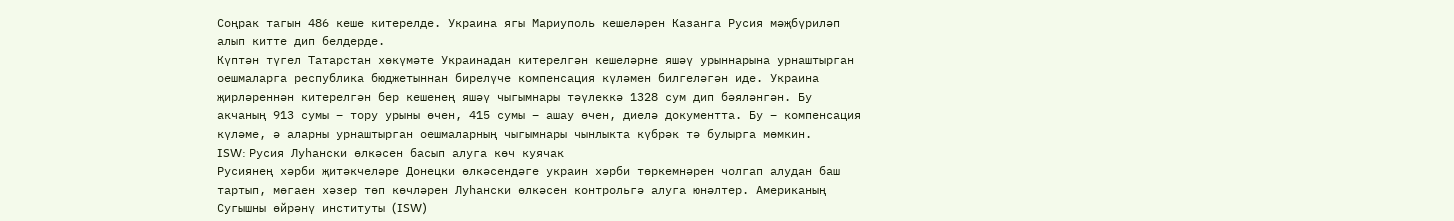Соңрак тагын 486 кеше китерелде. Украина ягы Мариуполь кешеләрен Казанга Русия мәҗбүриләп алып китте дип белдерде.
Күптән түгел Татарстан хөкүмәте Украинадан китерелгән кешеләрне яшәү урыннарына урнаштырган оешмаларга республика бюджетыннан бирелүче компенсация күләмен билгеләгән иде. Украина җирләреннән китерелгән бер кешенең яшәү чыгымнары тәүлеккә 1328 сум дип бәяләнгән. Бу акчаның 913 сумы – тору урыны өчен, 415 сумы – ашау өчен, диелә документта. Бу – компенсация күләме, ә аларны урнаштырган оешмаларның чыгымнары чынлыкта күбрәк тә булырга мөмкин.
ISW: Русия Луһански өлкәсен басып алуга көч куячак
Русиянең хәрби җитәкчеләре Донецки өлкәсендәге украин хәрби төркемнәрен чолгап алудан баш тартып, мөгаен хәзер төп көчләрен Луһански өлкәсен контрольгә алуга юнәлтер. Американың Сугышны өйрәнү институты (ISW)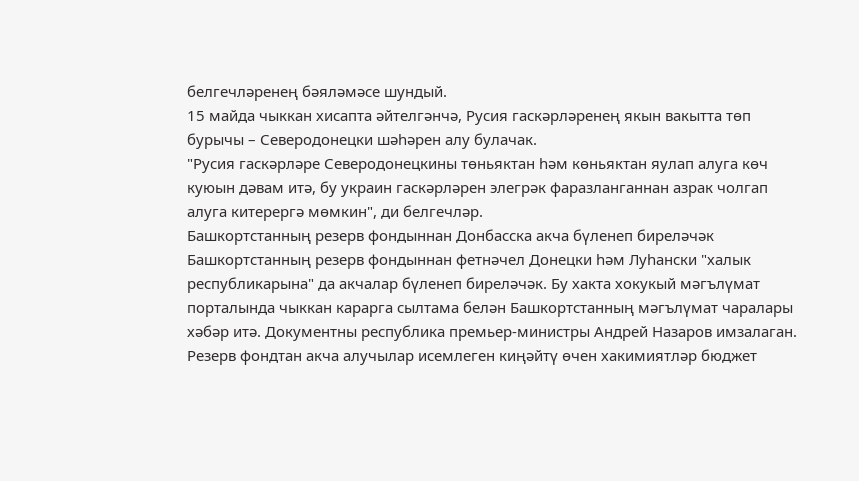белгечләренең бәяләмәсе шундый.
15 майда чыккан хисапта әйтелгәнчә, Русия гаскәрләренең якын вакытта төп бурычы – Северодонецки шәһәрен алу булачак.
"Русия гаскәрләре Северодонецкины төньяктан һәм көньяктан яулап алуга көч куюын дәвам итә, бу украин гаскәрләрен элегрәк фаразланганнан азрак чолгап алуга китерергә мөмкин", ди белгечләр.
Башкортстанның резерв фондыннан Донбасска акча бүленеп биреләчәк
Башкортстанның резерв фондыннан фетнәчел Донецки һәм Луһански "халык республикарына" да акчалар бүленеп биреләчәк. Бу хакта хокукый мәгълүмат порталында чыккан карарга сылтама белән Башкортстанның мәгълүмат чаралары хәбәр итә. Документны республика премьер-министры Андрей Назаров имзалаган.
Резерв фондтан акча алучылар исемлеген киңәйтү өчен хакимиятләр бюджет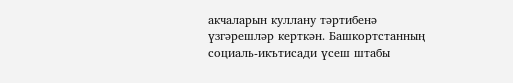акчаларын куллану тәртибенә үзгәрешләр керткән. Башкортстанның социаль-икътисади үсеш штабы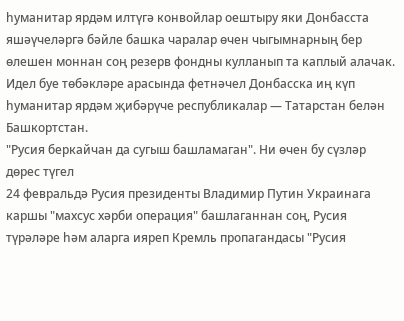һуманитар ярдәм илтүгә конвойлар оештыру яки Донбасста яшәүчеләргә бәйле башка чаралар өчен чыгымнарның бер өлешен моннан соң резерв фондны кулланып та каплый алачак.
Идел буе төбәкләре арасында фетнәчел Донбасска иң күп һуманитар ярдәм җибәрүче республикалар — Татарстан белән Башкортстан.
"Русия беркайчан да сугыш башламаган". Ни өчен бу сүзләр дөрес түгел
24 февральдә Русия президенты Владимир Путин Украинага каршы "махсус хәрби операция" башлаганнан соң, Русия түрәләре һәм аларга ияреп Кремль пропагандасы "Русия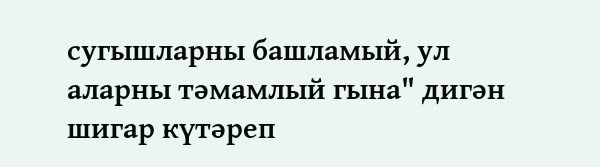сугышларны башламый, ул аларны тәмамлый гына" дигән шигар күтәреп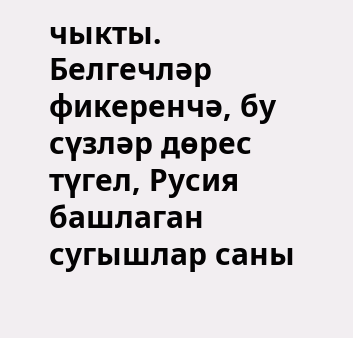чыкты.
Белгечләр фикеренчә, бу сүзләр дөрес түгел, Русия башлаган сугышлар саны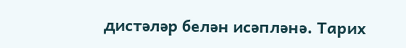дистәләр белән исәпләнә. Тарих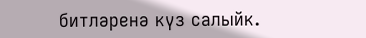битләренә күз салыйк.